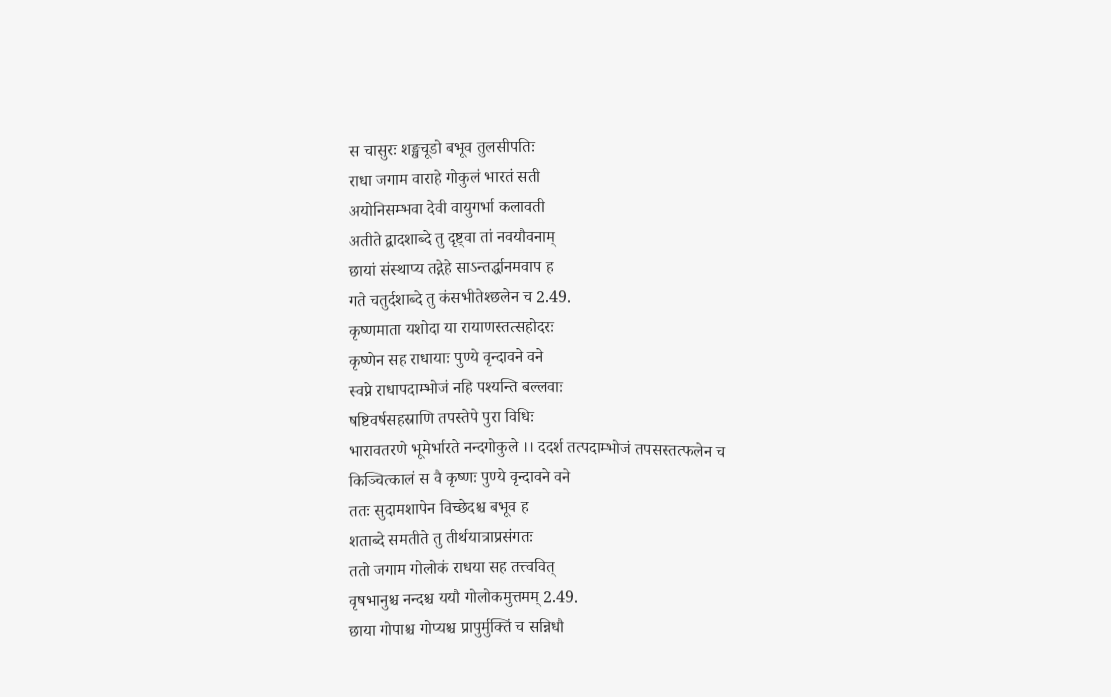स चासुरः शङ्खचूडो बभूव तुलसीपतिः
राधा जगाम वाराहे गोकुलं भारतं सती
अयोनिसम्भवा देवी वायुगर्भा कलावती
अतीते द्वादशाब्दे तु दृष्ट्वा तां नवयौवनाम्
छायां संस्थाप्य तद्गेहे साऽन्तर्द्धानमवाप ह
गते चतुर्दशाब्दे तु कंसभीतेश्छलेन च 2.49.
कृष्णमाता यशोदा या रायाणस्तत्सहोदरः
कृष्णेन सह राधायाः पुण्ये वृन्दावने वने
स्वप्ने राधापदाम्भोजं नहि पश्यन्ति बल्लवाः
षष्टिवर्षसहस्राणि तपस्तेपे पुरा विधिः
भारावतरणे भूमेर्भारते नन्दगोकुले ।। ददर्श तत्पदाम्भोजं तपसस्तत्फलेन च
किञ्चित्कालं स वै कृष्णः पुण्ये वृन्दावने वने
ततः सुदामशापेन विच्छेदश्च बभूव ह
शताब्दे समतीते तु तीर्थयात्राप्रसंगतः
ततो जगाम गोलोकं राधया सह तत्त्ववित्
वृषभानुश्च नन्दश्च ययौ गोलोकमुत्तमम् 2.49.
छाया गोपाश्च गोप्यश्च प्रापुर्मुक्तिं च सन्निधौ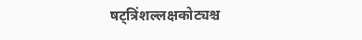षट्त्रिंशल्लक्षकोट्यश्च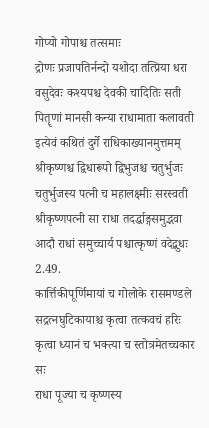गोप्यो गोपाश्च तत्समाः
द्रोणः प्रजापतिर्नन्दो यशोदा तत्प्रिया धरा
वसुदेवः कश्यपश्च देवकी चादितिः सती
पितॄणां मानसी कन्या राधामाता कलावती
इत्येवं कथितं दुर्गे राधिकाख्यानमुत्तमम्
श्रीकृष्णश्च द्विधारूपो द्विभुजश्च चतुर्भुजः
चतुर्भुजस्य पत्नी च महालक्ष्मीः सरस्वती
श्रीकृष्णपत्नी सा राधा तदर्द्धाङ्गसमुद्भवा
आदौ राधां समुच्चार्य पश्चात्कृष्णं वदेद्बुधः 2.49.
कार्त्तिकीपूर्णिमायां च गोलोके रासमण्डले
सद्रत्नघुटिकायाश्च कृत्वा तत्कवचं हरिः
कृत्वा ध्यानं च भक्त्या च स्तोत्रमेतच्चकार सः
राधा पूज्या च कृष्णस्य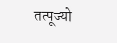तत्पूज्यो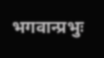भगवान्प्रभुः